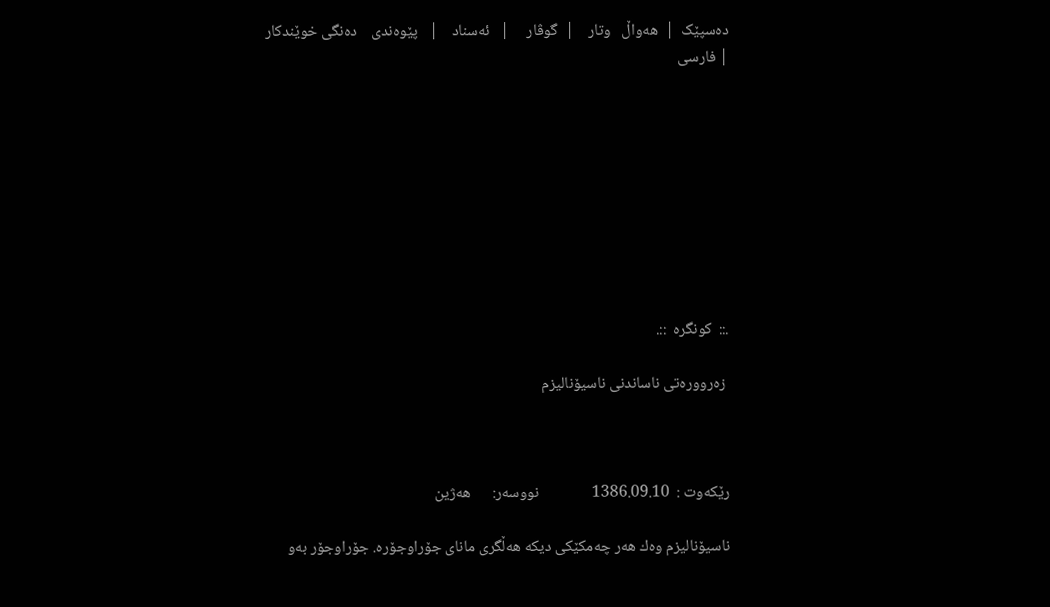ده‌سپێک  |  هه‌واڵ   وتار    |  گوڤار     |   ئه‌سناد    |   پێوه‌ندی    ده‌نگی خوێندكار   | فارسی









.::  كونگره‌  ::.

 زه‌رووره‌تی‌ ناساندنی‌ ناسیۆنالیزم



رێكه‌وت :  1386.09.10               نووسه‌ر:      هه‌ژین

ناسیۆنالیزم وه‌ك هه‌ر چه‌مكێكی‌ دیكه‌ هه‌ڵگری‌ مانای‌ جۆراوجۆره‌. جۆراوجۆر به‌و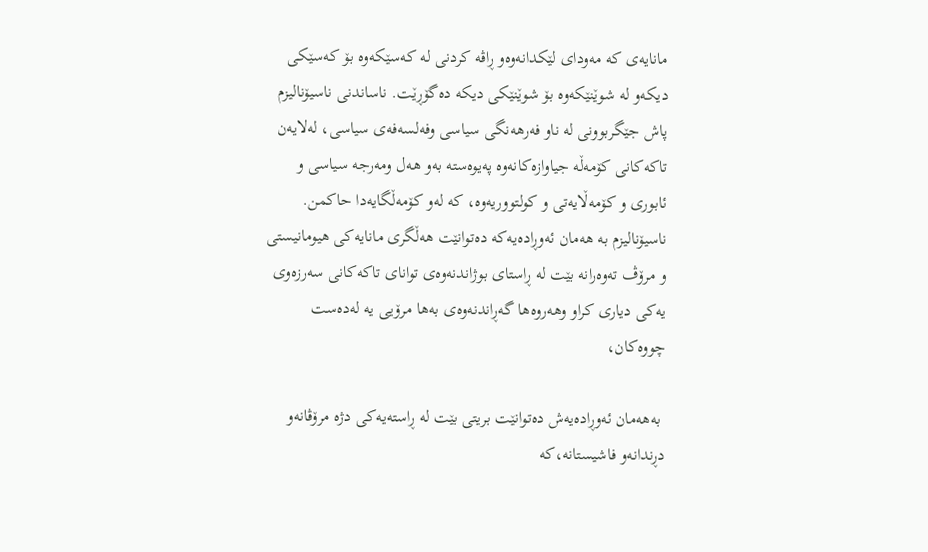مانایه‌ی‌ كه‌ مه‌ودای‌ لێكدانه‌وه‌و ڕاڤه‌ كردنی‌ له‌ كه‌سێكه‌وه‌ بۆ كه‌سێكی‌ دیكه‌و له‌ شوێنێكه‌وه‌ بۆ شوێنێكی‌ دیكه‌ ده‌گۆڕێت. ناساندنی‌ ناسیۆنالیزم پاش جێگربوونی‌ له‌ ناو فه‌رهه‌نگی‌ سیاسی‌ وفه‌لسه‌فه‌ی‌ سیاسی‌، له‌لایه‌ن تاكه‌كانی‌ كۆمه‌ڵه‌ جیاوازه‌كانه‌وه‌ په‌یوه‌سته‌ به‌و هه‌ل ومه‌رجه‌ سیاسی‌ و ئابوری‌ و كۆمه‌ڵایه‌تی‌ و كولتووریه‌وه‌، كه‌ له‌و كۆمه‌ڵگایه‌دا حاكمن. ناسیۆنالیزم به‌ هه‌مان ئه‌وڕاده‌یه‌كه‌ ده‌توانێت هه‌ڵگری‌ مانایه‌كی‌ هیومانیستی‌ و مرۆڤ ته‌وه‌رانه‌ بێت له‌ ڕاستای‌ بوژاندنه‌وه‌ی‌ توانای‌ تاكه‌كانی‌ سه‌رزه‌وی‌ یه‌كی‌ دیاری‌ كراو وهه‌روه‌ها گه‌ڕاندنه‌وه‌ی‌ به‌ها مرۆیی‌ یه‌ له‌ده‌ست چووه‌كان،

 به‌هه‌مان ئه‌وڕاده‌یه‌ش ده‌توانێت بریتی‌ بێت له‌ ڕاسته‌یه‌كی‌ دژه‌ مرۆڤانه‌و دڕندانه‌و فاشیستانه‌،كه‌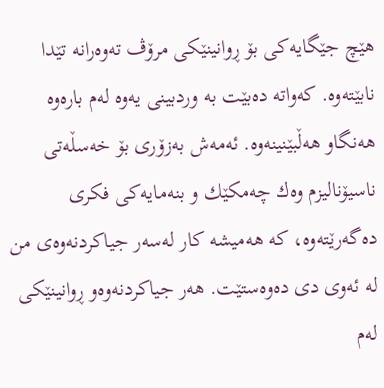هێچ جێگایه‌كی‌ بۆ ڕوانینێكی‌ مرۆڤ ته‌وه‌رانه‌ تێدا نابێته‌وه‌. كه‌واته‌ ده‌بێت به‌ وردبینی‌ یه‌وه‌ له‌م باره‌وه‌ هه‌نگاو هه‌ڵبێنینه‌وه‌. ئه‌مه‌ش به‌زۆری‌ بۆ خه‌سڵه‌تی‌ ناسیۆنالیزم وه‌ك چه‌مكێك و بنه‌مایه‌كی‌ فكری‌ ده‌گه‌رێته‌وه‌، كه‌ هه‌میشه‌ كار له‌سه‌ر جیاكردنه‌وه‌ی‌ من له‌ ئه‌وی‌ دی‌ ده‌وه‌ستێت. هه‌ر جیاكردنه‌وه‌و ڕوانینێكی‌ له‌م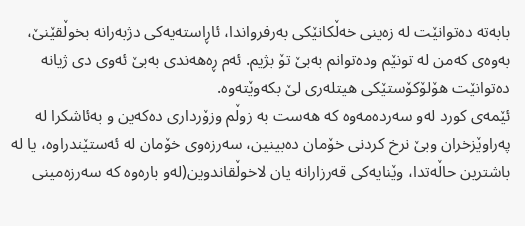بابه‌ته‌ ده‌توانێت له‌ زه‌ینی‌ خه‌ڵكانێكی‌ به‌رفرواندا، ئاڕاسته‌یه‌كی‌ دژبه‌رانه‌ بخوڵقێنێ‌، به‌وه‌ی‌ كه‌من له‌ تونێم وده‌توانم به‌بێ‌ تۆ بژیم. ئه‌م ڕه‌هه‌ندی‌ به‌بێ‌ ئه‌وی‌ دی‌ ژیانه‌ ده‌توانێت هۆلۆكۆستێكی‌ هیتله‌ری‌ لێ‌ بكه‌وێته‌وه‌.
ئێمه‌ی‌ كورد له‌و سه‌رده‌مه‌وه‌ كه‌ هه‌ست به‌ زوڵم وزۆرداری‌ ده‌كه‌ین و به‌ئاشكرا له‌ په‌راوێزخران وبێ‌ نرخ كردنی‌ خۆمان ده‌بینین، سه‌رزه‌وی‌ خۆمان له‌ ئه‌ستێندراوه‌، یا له‌ باشترین حاڵه‌تدا، وێنایه‌كی‌ قه‌رزارانه‌ یان لاخوڵقاندوین(له‌و باره‌وه‌ كه‌ سه‌رزه‌مینی‌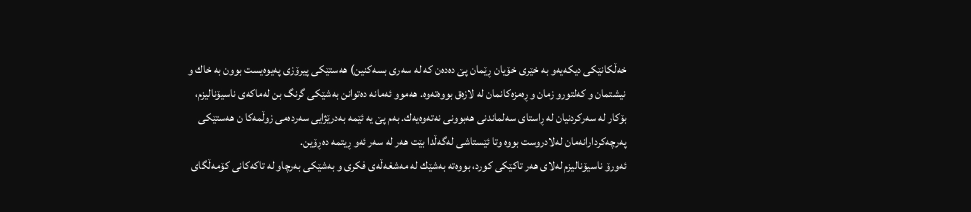خه‌ڵكانێكی‌ دیكه‌یه‌و به‌ خێری‌ خۆیان ڕێمان پێ‌ ده‌ده‌ن كه‌ له‌ سه‌ری‌ بسه‌كنین) هه‌ستێكی‌ پیرۆزی‌ په‌یوه‌یست بوون به‌ خاك و نیشتمان و كه‌لتورو زمان و ڕه‌مزه‌كانمان له‌ لازه‌ق بووه‌ته‌وه‌. هه‌موو ئه‌مانه‌ ده‌توانن به‌شێكی‌ گرنگ بن له‌ماكه‌ی‌ ناسیۆنالیزم، بۆكار له‌ سه‌ركردنیان له‌ ڕاستای‌ سه‌لماندنی‌ هه‌بوونی‌ نه‌ته‌وه‌یه‌ك. به‌م پێ‌ یه‌ ئێمه‌ به‌درێژایی‌ سه‌رده‌می‌ زوڵمه‌كا ن هه‌ستێكی‌ په‌رچه‌كردارانه‌مان له‌لادروست بووه‌ وتا ئێستاشی‌ له‌گه‌ڵدا بێت هه‌ر له‌ سه‌ر ئه‌و ڕیتمه‌ ده‌ڕۆین.
ئه‌ورۆ ناسیۆنالیزم له‌لای‌ هه‌ر تاكێكی‌ كورد، بووه‌ته‌ به‌شێك له‌ مه‌شغه‌ڵه‌ی‌ فكری‌ و به‌شێكی‌ به‌رچاو له‌ تاكه‌كانی‌ كۆمه‌ڵگای‌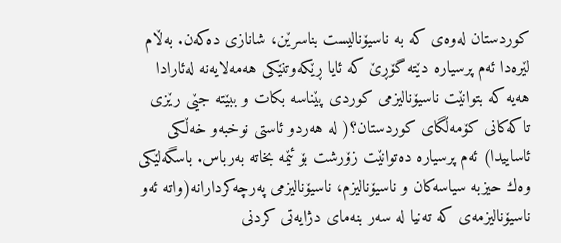كوردستان له‌وه‌ی‌ كه‌ به‌ ناسیۆنالیست بناسرێن، شانازی‌ ده‌كه‌ن. به‌ڵام لێره‌دا ئه‌م پرسیاره‌ دێته‌ گۆڕێ‌ كه‌ ئایا ڕێكه‌وتنێكی‌ هه‌مه‌لایه‌نه‌ له‌ئارادا هه‌یه‌ كه‌ بتوانێت ناسیۆنالیزمی‌ كوردی‌ پێناسه‌ بكات و ببێته‌ جێی‌ رێزی‌ تاكه‌كانی‌ كۆمه‌ڵگای‌ كوردستان؟( له‌ هه‌ردو ئاستی‌ نوخبه‌و خه‌ڵكی‌ ئاساییدا) ئه‌م پرسیاره‌ ده‌توانێت زۆرشت بۆ ئێمه‌ بخاته‌ به‌رباس. باسگه‌لێكی‌ وه‌ك حیزبه‌ سیاسه‌كان و ناسیۆنالیزم، ناسیۆنالیزمی‌ په‌رچه‌كردارانه‌(واته‌ ئه‌و ناسیۆنالیزمه‌ی‌ كه‌ ته‌نیا له‌ سه‌ر بنه‌مای‌ دژایه‌تی‌ كردنی‌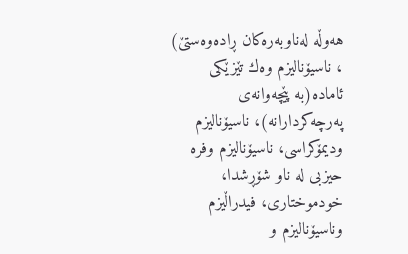هه‌وڵه‌ له‌ناوبه‌ره‌كان ڕاده‌وه‌ستێ‌) ، ناسیۆنالیزم وه‌ك تێزێكی‌ ئاماده‌(به‌ پێچه‌وانه‌ی‌ په‌رچه‌كردارانه‌)، ناسیۆنالیزم ودیمۆكراسی‌، ناسیۆنالیزم وفره‌ حیزبی‌ له‌ ناو شۆڕشدا، خودموختاری‌، فیدراڵیزم وناسیۆنالیزم و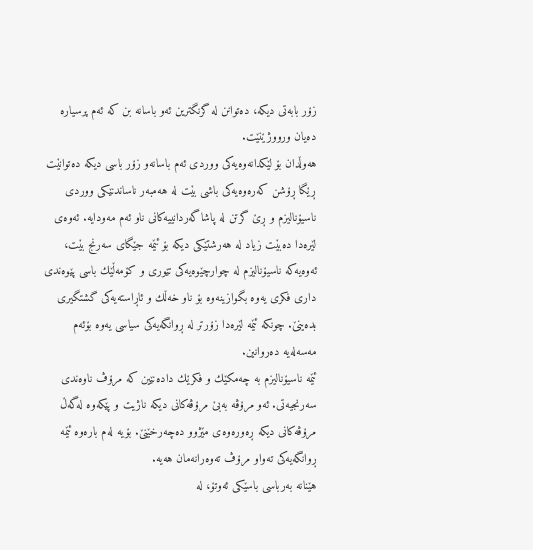زۆر بابه‌تی‌ دیكه‌، ده‌توانن له‌ گرنگترین ئه‌و باسانه‌ بن كه‌ ئه‌م پرسیاره‌ ده‌یان ورووژێنێت.
هه‌وڵدان بۆ لێكدانه‌وه‌یه‌كی‌ ووردی‌ ئه‌م باسانه‌و زۆر باسی‌ دیكه‌ ده‌توانێت ڕێگا ڕۆشن كه‌ره‌وه‌یه‌كی‌ باشی‌ بێت له‌ هه‌مبه‌ر ناساندنێكی‌ ووردی‌ ناسیۆنالیزم و ڕێ‌ گرتن له‌ پاشاگه‌ردانییه‌كانی‌ ناو ئه‌م مه‌ودایه‌. ئه‌وه‌ی‌ لێره‌دا ده‌بێت زیاد له‌ هه‌رشتێكی‌ دیكه‌ بۆ ئێمه‌ جێگای‌ سه‌رنج بێت، ئه‌وه‌یه‌كه‌ ناسیۆنالیزم له‌ چوارچێوه‌یه‌كی‌ تێوری‌ و كۆمه‌ڵێك باسی‌ پێوه‌ندی‌ داری‌ فكری‌ یه‌وه‌ بگوازینه‌وه‌ بۆ ناو خه‌ڵك و ئاڕاسته‌یه‌كی‌ گشتگیری‌ بده‌ینێ‌. چونكه‌ ئێمه‌ لێره‌دا زۆرتر له‌ ڕوانگه‌یه‌كی‌ سیاسی‌ یه‌وه‌ بۆئه‌م مه‌سه‌له‌یه‌ ده‌روانین.
ئێمه‌ ناسیۆنالیزم به‌ چه‌مكێك و فكرێك داده‌نێین كه‌ مرۆڤ ناوه‌ندی‌ سه‌رنجیه‌تی‌. ئه‌و مرۆڤه‌ به‌بێ‌ مرۆڤه‌كانی‌ دیكه‌ ناژیت و پێكه‌وه‌ له‌گه‌ڵ مرۆڤه‌كانی‌ دیكه‌ ڕه‌وره‌وه‌ی‌ مێژوو ده‌چه‌رخێنێ‌. بۆیه‌ له‌م باره‌وه‌ ئێمه‌ ڕوانگه‌یه‌كی‌ ته‌واو مرۆڤ ته‌وه‌رانه‌مان هه‌یه‌.
هێنانه‌ به‌رباسی‌ باسێكی‌ ئه‌وتۆ، له‌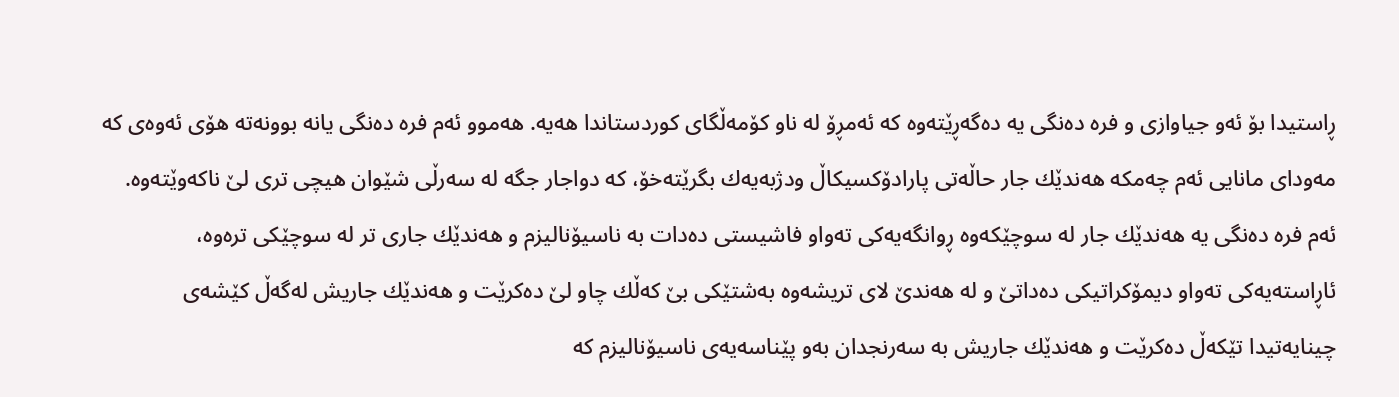ڕاستیدا بۆ ئه‌و جیاوازی‌ و فره‌ ده‌نگی‌ یه‌ ده‌گه‌ڕێته‌وه‌ كه‌ ئه‌مڕۆ له‌ ناو كۆمه‌ڵگای‌ كوردستاندا هه‌یه‌. هه‌موو ئه‌م فره‌ ده‌نگی‌ یانه‌ بوونه‌ته‌ هۆی‌ ئه‌وه‌ی‌ كه‌ مه‌ودای‌ مانایی‌ ئه‌م چه‌مكه‌ هه‌ندێك جار حاڵه‌تی‌ پارادۆكسیكاڵ ودژبه‌یه‌ك بگرێته‌خۆ، كه‌ دواجار جگه‌ له‌ سه‌رڵی‌ شێوان هیچی‌ تری‌ لێ‌ ناكه‌وێته‌وه‌. ئه‌م فره‌ ده‌نگی‌ یه‌ هه‌ندێك جار له‌ سوچێكه‌وه‌ ڕوانگه‌یه‌كی‌ ته‌واو فاشیستی‌ ده‌دات به‌ ناسیۆنالیزم و هه‌ندێك جاری‌ تر له‌ سوچێكی‌ تره‌وه‌، ئاڕاسته‌یه‌كی‌ ته‌واو دیمۆكراتیكی‌ ده‌داتێ‌ و له‌ هه‌ندێ‌ لای‌ تریشه‌وه‌ به‌شتێكی‌ بێ‌ كه‌ڵك چاو لێ‌ ده‌كرێت و هه‌ندێك جاریش له‌گه‌ڵ كێشه‌ی‌ چینایه‌تیدا تێكه‌ڵ ده‌كرێت و هه‌ندێك جاریش به‌ سه‌رنجدان به‌و پێناسه‌یه‌ی‌ ناسیۆنالیزم كه‌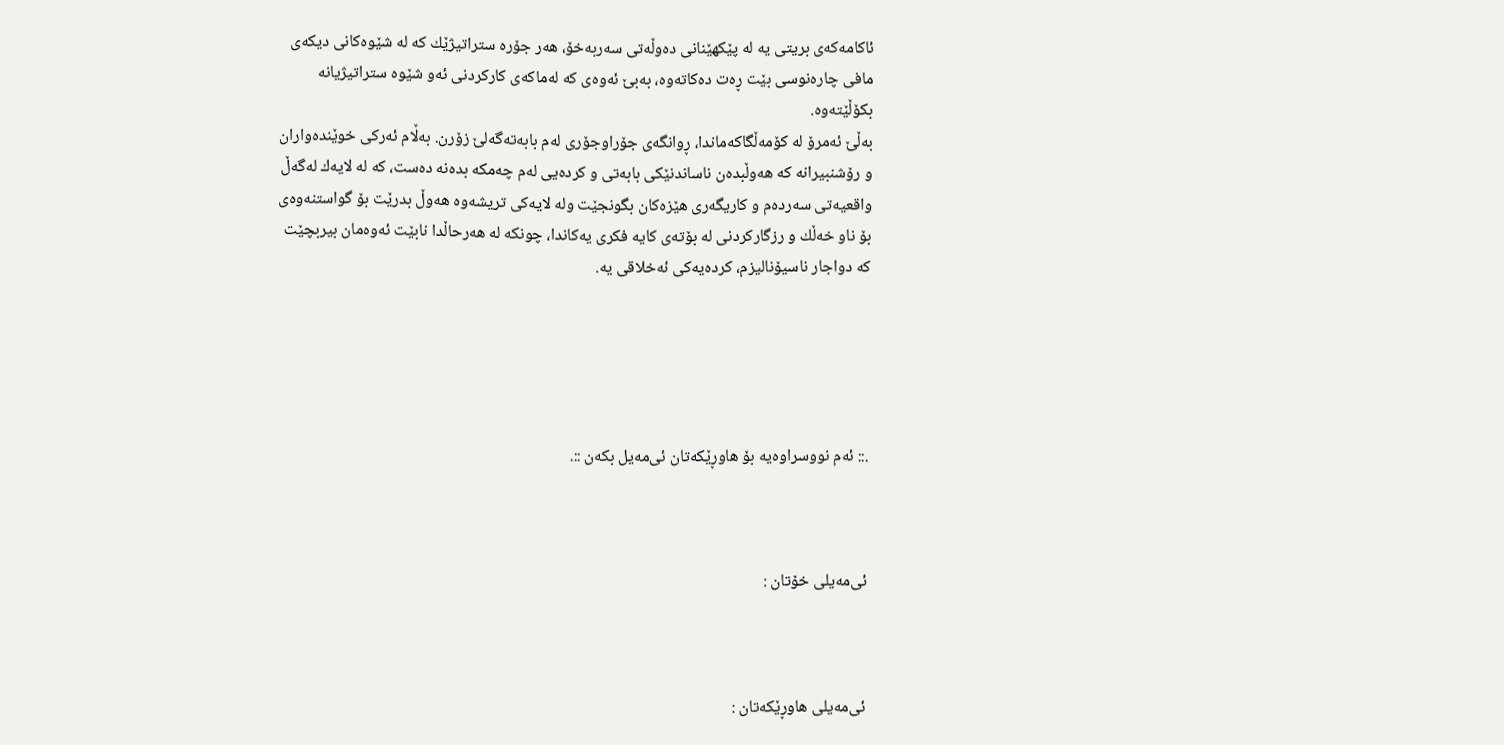ئاكامه‌كه‌ی‌ بریتی‌ یه‌ له‌ پێكهێنانی‌ ده‌وڵه‌تی‌ سه‌ربه‌خۆ، هه‌ر جۆره‌ ستراتیژێك كه‌ له‌ شێوه‌كانی‌ دیكه‌ی‌ مافی‌ چاره‌نوسی‌ بێت ڕه‌ت ده‌كاته‌وه‌، به‌بێ‌ ئه‌وه‌ی‌ كه‌ له‌ماكه‌ی‌ كاركردنی‌ ئه‌و شێوه‌ ستراتیژیانه‌ بكۆڵێته‌وه‌.
به‌ڵێ‌ ئه‌مرۆ له‌ كۆمه‌ڵگاكه‌ماندا، ڕوانگه‌ی‌ جۆراوجۆری‌ له‌م بابه‌ته‌گه‌لێ‌ زۆرن. به‌ڵام ئه‌ركی‌ خوێنده‌واران و رۆشنبیرانه‌ كه‌ هه‌وڵبده‌ن ناساندنێكی‌ بابه‌تی‌ و كرده‌یی‌ له‌م چه‌مكه‌ بده‌نه‌ ده‌ست، كه‌ له‌ لایه‌ك له‌گه‌ڵ واقعیه‌تی‌ سه‌رده‌م و كاریگه‌ری‌ هێزه‌كان بگونجێت وله‌ لایه‌كی‌ تریشه‌وه‌ هه‌وڵ بدرێت بۆ گواستنه‌وه‌ی‌ بۆ ناو خه‌ڵك و رزگاركردنی‌ له‌ بۆته‌ی‌ كایه‌ فكری‌ یه‌كاندا، چونكه‌ له‌ هه‌رحاڵدا نابێت ئه‌وه‌مان بیربچێت كه‌ دواجار ناسیۆنالیزم، كرده‌یه‌كی‌ ئه‌خلاقی‌ یه‌.





.:: ئه‌م نووسراوه‌یه بۆ هاوڕێکه‌تان ئی‌مه‌یل بکه‌ن ::.



ئی‌مه‌یلی خۆتان :



ئی‌مه‌یلی هاوڕێکه‌تان :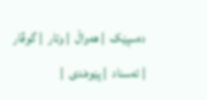ده‌سپێک  | هه‌واڵ  | وتار  | گوڤار  | ئه‌سناد  | پێوه‌ندی  |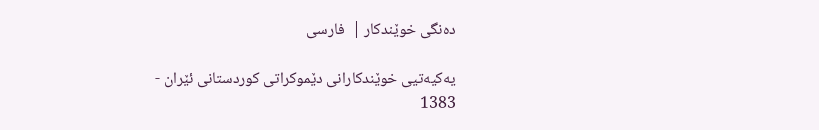ده‌نگی‌ خوێندكار |  فارسی

یه‌كیه‌تیی‌ خوێندكارانی‌ دێموكراتی‌ كوردستانی‌ ئێران - 1383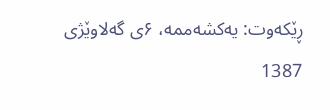ڕێکه‌وت: یه‌کشه‌ممه، ۶‌ی گه‌لاوێژی 1387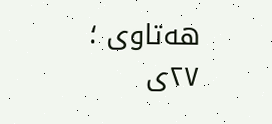هه‌تاوی ؛ ۲۷‌ی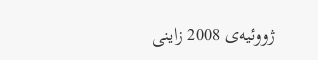ژووئیه‌ی 2008 زاینی